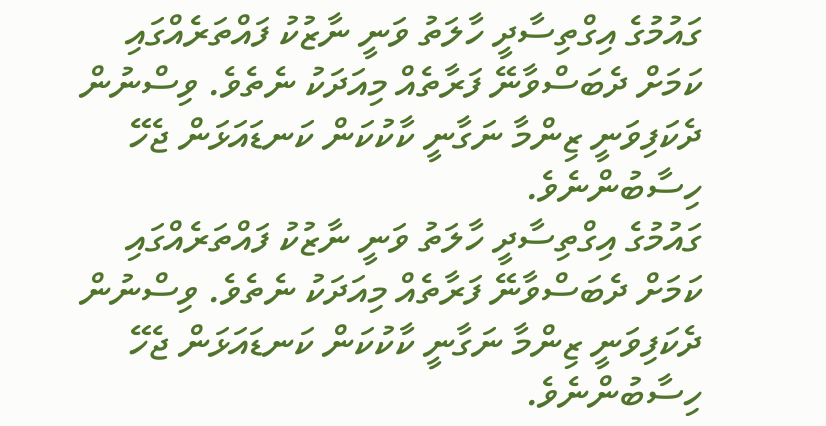ގައުމުގެ އިގްތިސާދީ ހާލަތު ވަނީ ނާޒުކު ފައްތަރެއްގައި ކަމަށް ދެބަސްވާނޭ ފަރާތެއް މިއަދަކު ނެތެވެ. ވިސްނުން ދެކަފިވަނީ ޒިންމާ ނަގާނީ ކާކުކަން ކަނޑައަޅަން ޖެހޭ ހިސާބުންނެވެ.
ގައުމުގެ އިގްތިސާދީ ހާލަތު ވަނީ ނާޒުކު ފައްތަރެއްގައި ކަމަށް ދެބަސްވާނޭ ފަރާތެއް މިއަދަކު ނެތެވެ. ވިސްނުން ދެކަފިވަނީ ޒިންމާ ނަގާނީ ކާކުކަން ކަނޑައަޅަން ޖެހޭ ހިސާބުންނެވެ.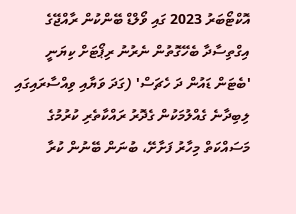އޮކްޓޯބަރު 2023 ގައި ވޯލްޑް ބޭންކުން ރާއްޖޭގެ އިގްތިސާދާ ބެހޭގޮތުން ނެރުނު ރިޕޯޓަށް ކިޔަނީ 'ބެޓަން ޑައުން ދަ ހެޗަސް' (ގަދަ ވަޔާއި ވިއްސާރައިގައި ލިބިދާނެ ގެއްލުމަކުން ގެދޮރު ރައްކާތެރި ކުރުމުގެ މަސައްކަތް މިހާރު ފަށާށޭ، ބުނަން ބޭނުން ކުރާ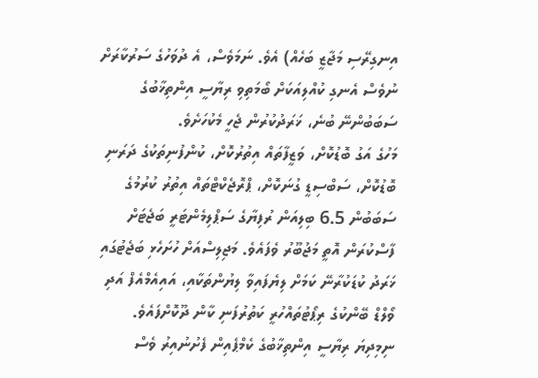އިނގިރޭސި މަޖާޒީ ބަހެއް) އެވެ. ނަމަވެސް، އެ ދުވަހުގެ ސަރުކާރަށް ނުވެސް އެނގި ކުއްލިއަކަށް ބޯމަތިވި ރިޔާސީ އިންތިޚާބުގެ ސަބަބުންނޭ ބުނެ، ޚަރަދުކުރުން ޖެހީ މެކުހަށެވެ.
މަހުގެ އަގު ބޮޑުކޮށް، ވަޒީފާތައް އިތުރުކޮށް، ކުންފުނިތަކުގެ ދަރަނި ބޮޑުކޮށް، ސަބްސިޑީ ގުނަކޮށް، ޕްރޮޖެކްޓްތައް އިތުރު ކުރުމުގެ ސަބަބުން 6.5 ބިލިއަން ރުފިޔާގެ ސަޕްލިމެންޓަރީ ބަޖެޓަށް ފާސްކުރަން އޮތީ މަޖުބޫރު ވެފައެވެ. މަޖިލިސްއަށް ހުށަހެޅި ބަޖެޓުގައި ޚަރަދު ކުޑަކުރާނޭ ކަމަށް ލިޔެފައިވާ ލިޔުންތަކާއި، އައިއެމްއެފް އަދި ވޯލްޑް ބޭންކުގެ ރިޕޯޓުތައްހުރީ ކަތުރުފަނި ކާން ދޫކޮށްފައެވެ.
ނިމިދިޔަ ރިޔާސީ އިންތިޚާބުގެ ކެމްޕެއިން ފެށުނުއިރު ވެސް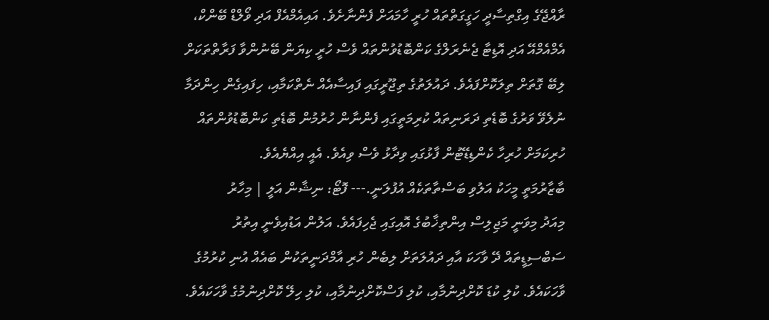ރާއްޖޭގެ އިގްތިސާދީ ހަގީގަތްތައް ހުރީ ހާމައަށް ފެންނާށެވެ. އައިއެމްއެފް އަދި ވޯލްޑް ބޭންކް، އެމްއެމްއޭ އަދި އޮޑިޓާ ޖެނެރަލްގެ ކަންބޮޑުވުންތައް ވެސް ހުރީ ކިޔަން ބޭނުންވާ ފަރާތްތަކަށް ލިބޭ ގޮތަށް ތިލަކޮށްފައެވެ. ދައުލަތުގެ ތިޖޫރީގައި ފައިސާއެއް ނެތްކަމާއި، ހިފައިގެން ހިންދަމާ ނުލެވޭ ވަރުގެ ބޮޑެތި ދަރަނިތައް ކުރިމަތީގައި ފެންނާން ހުރުމުން ބޮޑެތި ކަންބޮޑުވުންތައް ހުރިކަމަށް ހުރިހާ ކެންޑިޑޭޓުން ފާޅުގައި ވިދާޅު ވެސް ވިއެވެ. އެއީ އިއްޔެއެވެ.
ބާޒާރުމަތީ މީހަކު އަލުވި ބަސްތާތަކެއް އުފުލަނީ.--- ފޮޓޯ: ނިޝާން އަލީ | މިހާރު
މިއަދު މިވަނީ މަޖިލިސް އިންތިޚާބުގެ އޮއިގައި ޖެހިފައެވެ. އަލުން އަޑުއިވެނީ އިތުރު ސަބްސިޑީތައް ދޭ ވާހަކަ އާއި ދައުލަތަށް ލިބެން ހުރި އާމްދަނީތަކުން ބައެއް އުނި ކުރުމުގެ ވާހަކައެވެ. ކުލި ކުޑަ ކޮށްދިނުމާއި، ކުލި ފަސްކޮށްދިނުމާއި، ކުލި ހިލޭ ކޮށްދިނުމުގެ ވާހަކައެވެ.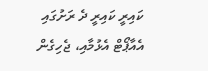ކައިރީ ކައިރީ ދެ ރަށުގައި އެއާޕޯޓް އެޅުމާއި، ޖެހިގެން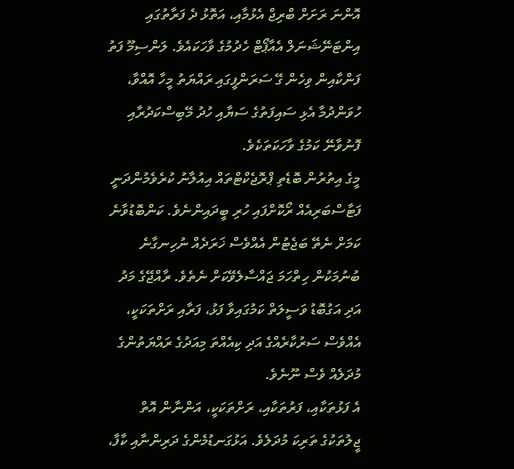އޮންނަ ރަށަށް ބްރިޖް އެޅުމާއި، އަތޮޅު ދެ ފަރާތުގައި އިންޓަނޭޝަނަލް އެއާޕޯޓް ހެދުމުގެ ވާހަކައެވެ. ލަންސިމޫ ފަތު ފަންކާއިން ވިހެން ގޭ ސަރަންފީގައި ރައްޔަތު މީހާ އޮއްވާ، ހުވަންދުމާ އެޅި ސައިފަތުގެ ސަޔާއި ހުދު މޭބިސްކަދުރާއި ފޮނުވާނޭ ކަމުގެ ވާހަކަތަކެވެ.
މީގެ އިތުރުން ބޮޑެތި ޕްރޮޖެކްޓްތައް އިއުލާނު ކުރެވެމުންދަނީ ފަޓާސްބަރިއެއް ރޯކޮށްފައި ހުރި ބީދައިންނެވެ. ކަންބޮޑުވާނެ ކަމަށް ނެތޭ ބަޖެޓުން އެއްވެސް ޚަރަދެއް ނުހިނގާނެ ބުނުމަކުން ހިތްހަމަ ޖައްސާލެވޭކަށް ނެތެވެ. ރާއްޖޭގެ މަދު އަދި އަގުބޮޑު ވަސީލަތް ކަމުގައިވާ ފަޅު، ފަރާއި ރަށްތަކަކީ، އެއްވެސް ސަރުކާރެއްގެ އަދި ކިއެއްތަ މިއަދުގެ ރައްޔަތުންގެ މުދަލެއް ވެސް ނޫނެވެ.
އެ ފަޅުތަކާއި، ފަރުތަކާއި، ރަށްތަކަކީ، އަންނާން އޮތް ޖީލުތަކުގެ ތަރިކަ މުދަލެވެ. އަޅުގަނޑުމެންގެ ދަރިންނާއި ކާފާ،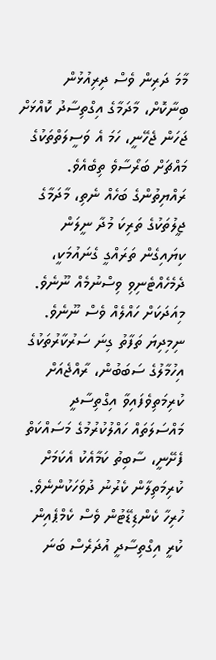މާމަ ދަރިން ވެސް ދިރިއުޅުން ބިނާކޮށް، މާދަމާގެ އިގްތިސާދު ކޮއްޅަށް ޖަހަން ޖެހޭނީ، ހަމަ އެ ވަސީލަތްތަކުގެ މައްޗަށް ބަރޯސާވެ ތިބެއެވެ. ރައްޔިތުންގެ ބަހެއް ނެތި، މާދަމާގެ ޖީލުތަކުގެ ތަރިކަ މުދާ ނީލަން ކިޔައިގެން ތަރައްގީ ގެނައުމަކީ، ދެމެހެއްޓެނިވި ވިސްނުމެއް ނޫނެވެ. މިއަދަކަށް ހައްލެއް ވެސް ނޫނެވެ.
ނިމިދިޔަ ތަފާތު ގިނަ ސަރުކާރުތަކުގެ އިހުމާލުގެ ސަބަބުން، ރާއްޖެއަށް ކުރިމަތިވެފައިވާ އިގްތިސާދީ މައްސަލަތައް ހައްލުކުރުމުގެ މަސައްކަތް ފެށޭނީ، ސާބިތު ކަމާއެކު އެކަމަށް ކުރިމަތިލާން ކެރުނު ދުވަހަކުންނެވެ. ހުރިހާ ކެންޑިޑޭޓުން ވެސް ކެމްޕެއިން ކުރީ އިގްތިސާދީ އުދަރެސް ބަނަ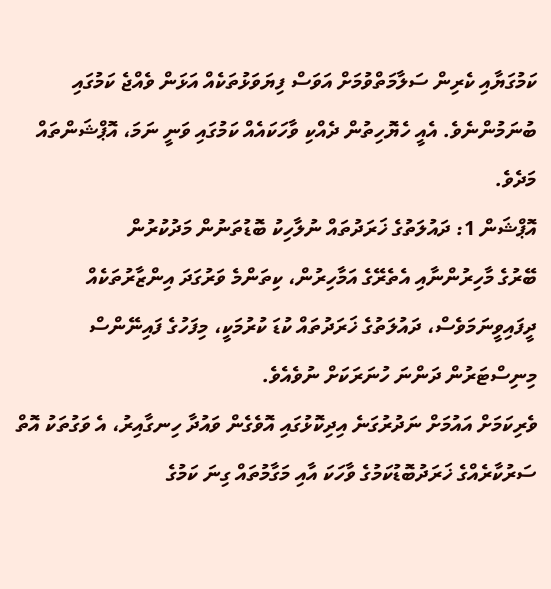ކަމުގަޔާއި ކެރިން ސަލާމަތްވުމަށް އަވަސް ފިޔަވަޅުތަކެއް އަޅަން ވެއްޖެ ކަމުގައި ބުނަމުންނެވެ. އެއީ ހެޔޮހިތުން ދެއްކި ވާހަކައެއް ކަމުގައި ވަނީ ނަމަ، އޮޕްޝަންތައް މަދެވެ.
އޮޕްޝަން 1: ދައުލަތުގެ ޚަރަދުތައް ނުލާހިކު ބޮޑުތަނުން މަދުކުރުން
ބޭރުގެ މާހިރުންނާއި އެތެރޭގެ އަމާހިރުން، ކިތަންމެ ވަރުގަދަ އިންޒާރުތަކެއް ދީފައިވީނަމަވެސް، ދައުލަތުގެ ޚަރަދުތައް ކުޑަ ކުރުމަކީ، މިފަހުގެ ފައިނޭންސް މިނިސްޓަރުން ދަންނަ ހުނަރަކަށް ނުވެއެވެ.
ވެރިކަމަށް އައުމަށް ނަދުރުގަނެ އިދިކޮޅުގައި އޮވެގެން ވައުދާ ހިނގާއިރު، އެ ވަގުތަކު އޮތް ސަރުކާރެއްގެ ޚަރަދުބޮޑުކަމުގެ ވާހަކަ އާއި މަގާމުތައް ގިނަ ކަމުގެ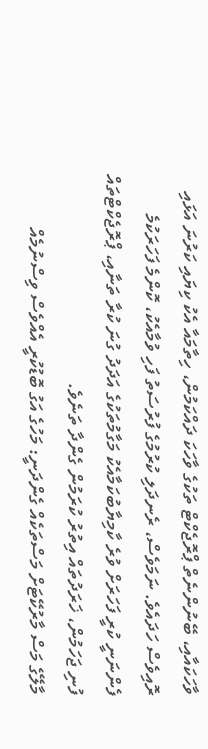ވާހަކައާއި، ބޭނުންނެތް ޕްރޮޖެކްޓް ތަކުގެ ވާހަކަ ދައްކަމުން، ހިތާމައާ އެކު ކިޔައި ކަރުނަ އަޅައި ރޮއިވެސް ހަދައެވެ. ނަމަވެސް، ރެނދަލި ކުރުމުގެ ފުރުސަތު ފަހި ވުމާއެކު، ކޮންމެ ފަހަރަކުމެ ފެންނަނީ ކުރީ ފަހަރަށް ވުރެ ކާމިޔާބުކަމާއެކު މަގާމުތަކުގެ އަދަދު ގުނަ ކުރާ ތަނާއި، ޕްރޮޖެކްޓްތައް ފުނި ޖަހަމުން، ޚަރަދުތައް އިތުރު ކުރަމުން ގެންދާ ތަނެވެ.
މާލޭގެ މަސް މާރުކޭޓަށް މަސްތަކެއް ގެންދަނީ: މަހުގެ އަގު ބޮޑުކުރީ އެއްވެސް ވިސްނުމެއް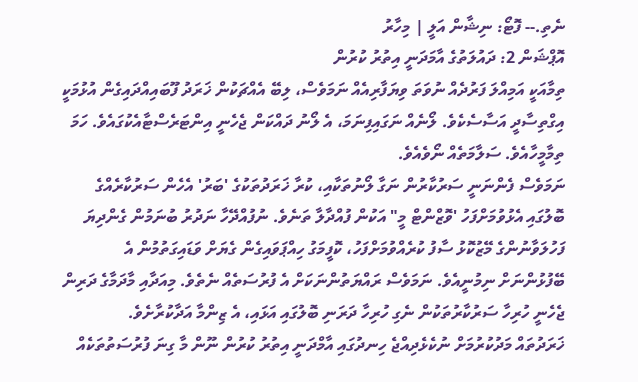ނެތި.-- ފޮޓޯ: ނިޝާން އަލީ | މިހާރު
އޮޕްޝަން 2: ދައުލަތުގެ އާމަދަނީ އިތުރު ކުރުން
ތިމާއަކީ އަމިއްލަ ފަރުދެއް ނުވަތަ ވިޔަފާރިއެއް ނަމަވެސް، ލިބޭ އެއްޗަކުން ޚަރަދު ފޫބައިއްދައިގެން އުޅުމަކީ އިގްތިސާދީ އަސާސެކެވެ. ލޯނެއް ނަގައިފިނަމަ، އެ ލޯނު ދައްކަން ޖެހެނީ އިންޓަރެސްޓާއެކުގައެވެ. ހަމަ ތިމާމީހާއެވެ. ސަލާމަތެއް ނޯވެއެވެ.
ނަމަވެސް ފެންނަނީ ސަރުކާރުން ނަގާ ލޯނުތަކާއި، ކުރާ ޚަރަދުތަކުގެ 'ބަރު' އެހެން ސަރުކާރެއްގެ ބޮލުގައި އެޅުވުމަށްފަހު 'ވޮޒްންޓް މީ" އަކުން ފުއްދާލާ ތަނެވެ. ނުފުއްދޭހާ ނަދުރު ބުނަމުން ގެންދިޔަ ފަހުލަވާނުންގެ މޭޒުކޮޅު ސާފު ކުރެއްވުމަށްފަހު، ކޮފީމަގު ހިއްޕަވައިގެން ގެޔަށް ވަޑައިގަތުމުން އެ ބޭފުޅުންނަށް ނިމުނީއެވެ. ނަމަވެސް ރައްޔަތުންނަކަށް އެ ފުރުސަތެއް ނެތެވެ. މިއަދާއި މާދަމާގެ ދަރިން ޖެހެނީ ހުރިހާ ސަރުކާރުތަކުން ނެގި ހުރިހާ ދަރަނި ބޮލުގައި އަޅައި، އެ ޒިންމާ އަދާކުރާށެވެ.
ޚަރަދުތައް މަދުކުރުމަށް ނުކެޅެދިއްޖެ ހިނދުގައި އާމްދަނީ އިތުރު ކުރުން ނޫން މާ ގިނަ ފުރުސަތުތަކެއް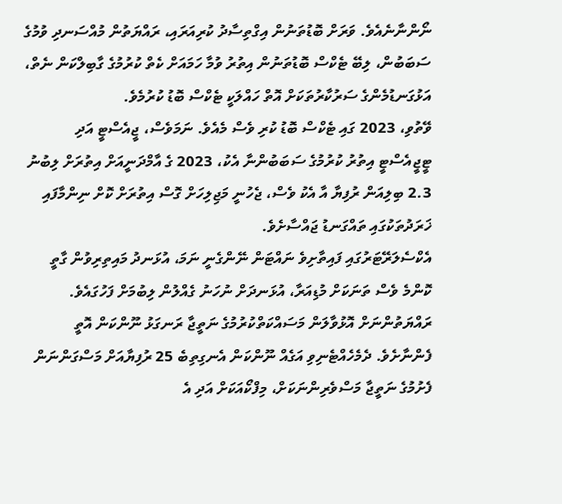ނޯންނާނެއެވެ. ވަރަށް ބޮޑުތަނުން އިގްތިސާދު ކުރިއަރައި، ރައްޔަތުން މުއްސަނދި ވުމުގެ ސަބަބުން، ލިބޭ ޓެކްސް ބޮޑުތަނުން އިތުރު ވުމާ ހަމައަށް ކެތް ކުރުމުގެ ގާބިލްކަން ނެތް، އަޅުގަނޑުމެންގެ ސަރުކާރުތަކަށް އޮތް ހައްލަކީ ޓެކްސް ބޮޑު ކުރުމެވެ.
ވޭތުވި، 2023 ގައި ޓެކްސް ބޮޑު ކުރި ވެސް މެއެވެ. ނަމަވެސް، ޖީއެސްޓީ އަދި ޓީޖީއެސްޓީ އިތުރު ކުރުމުގެ ސަބަބުންނާ އެކު، 2023 ގެ އާމްދަނީއަށް އިތުރަށް ލިބުނު 2.3 ބިލިއަން ރުފިޔާ އާ އެކު ވެސް، ޖެހުނީ މަޖިލިހަށް ގޮސް އިތުރަށް ކޮށް ނިންމާފައި ޚަރަދުތަކުގައި ތައްގަނޑު ޖައްސާށެވެ.
އެކްސެލަރޭޓަރުގައި ފައިތާށިވެ ނައްޓަން ނޭންގެނީ ނަމަ، އުޅަނދު މައިތިރިވުން ގާތީ ކޮންމެ ވެސް ތަނަކަށް މުޑިއަރާ، އުޅަނދަށް ނުހަނު ގެއްލުން ލިބުމަށް ފަހުގައެވެ.
ރައްޔަތުންނަށް އޮޅުވާލަން މަސައްކަތްކުރުމުގެ ނަތީޖާ ރަނގަޅު ނޫންކަން އޮތީ ފެންނާށެވެ. ދެމެހެއްޓެނިވި އަގެއް ނޫންކަން އެނގިތިބެ 25 ރުފިޔާއަށް މަސްގަންނަން ފެށުމުގެ ނަތީޖާ މަސްވެރިންނަކަށް، މިފްކޯއަކަށް އަދި އެ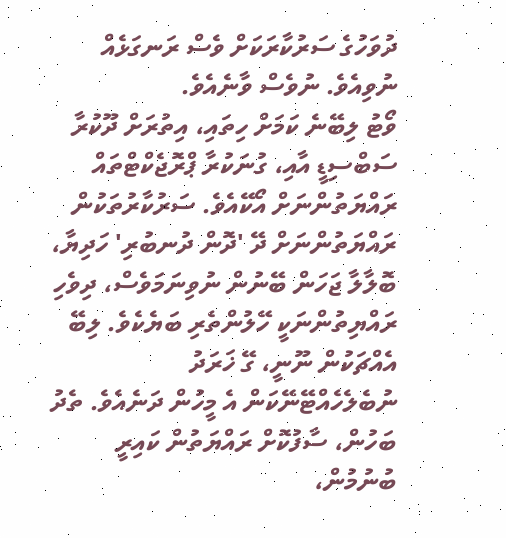ދުވަހުގެ ސަރުކާރަކަށް ވެސް ރަނގަޅެއް ނުވިއެވެ. ނުވެސް ވާނެއެވެ.
ވޯޓު ލިބޭނެ ކަމަށް ހިތައި، އިތުރަށް ދޫކުރާ ސަބްސިޑީ އާއި، ގުނަކުރާ ޕްރޮޖެކްޓްތައް ރައްޔަތުންނަށް އޯކޭއެވެ. ސަރުކާރުތަކުން ރައްޔަތުންނަށް ދޭ 'ދޮން ދުނބުރި' ހަދިޔާ، ބޮލާލާ ޖަހަން ބޭނުން ނުވިނަމަވެސް، ދިވެހި ރައްޔިތުންނަކީ ހޭލުންތެރި ބަޔެކެވެ. ލިބޭ އެއްޗަކުން ނޫނީ، ގޭ ޚަރަދު ނުބެލެހެއްޓޭނޭކަން އެ މީހުން ދަނެއެވެ. ތެދު ބަހުން، ސާފުކޮށް ރައްޔަތުން ކައިރީ ބުނުމުން،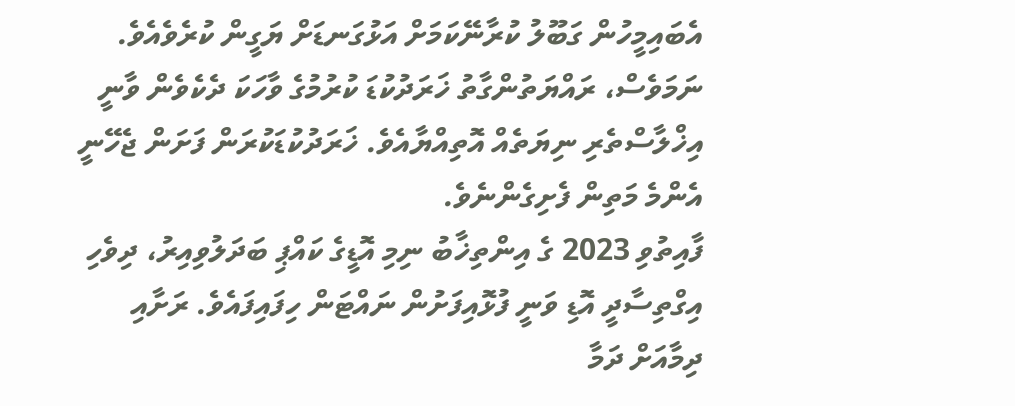އެބައިމީހުން ގަބޫލު ކުރާނޭކަމަށް އަޅުގަނޑަށް ޔަގީން ކުރެވެއެވެ.
ނަމަވެސް، ރައްޔަތުންގާތު ޚަރަދުކުޑަ ކުރުމުގެ ވާހަކަ ދެކެވެން ވާނީ އިޚްލާސްތެރި ނިޔަތެއް އޮތިއްޔާއެވެ. ޚަރަދުކުޑަކުރަން ފަށަން ޖެހޭނީ އެންމެ މަތިން ފެށިގެންނެވެ.
ފާއިތުވި 2023 ގެ އިންތިޚާބު ނިމި އޮޑީގެ ކައްޕި ބަދަލުވިއިރު، ދިވެހި އިގްތިސާދީ އޮޑި ވަނީ ފުޅޮއިފަށުން ނައްޓަން ހިފައިފައެވެ. ރަށާއި ދިމާއަށް ދަމާ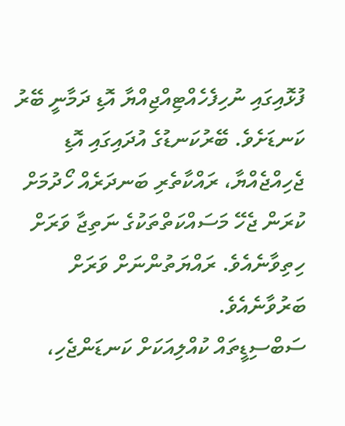ފުޅޮއިގައި ނުހިފެހެއްޓިއްޖިއްޔާ އޮޑި ދަމާނީ ބޭރު ކަނޑަށެވެ. ބޭރުކަނޑުގެ އުދައިގައި އޮޑި ޖެހިއްޖެއްޔާ، ރައްކާތެރި ބަނދަރެއް ހޯދުމަށް ކުރަން ޖެހޭ މަސައްކަތްތަކުގެ ނަތިޖާ ވަރަށް ހިތިވާނެއެވެ. ރައްޔަތުންނަށް ވަރަށް ބަރުވާނެއެވެ.
ސަބްސިޑީތައް ކުއްލިއަކަށް ކަނޑަންޖެހި،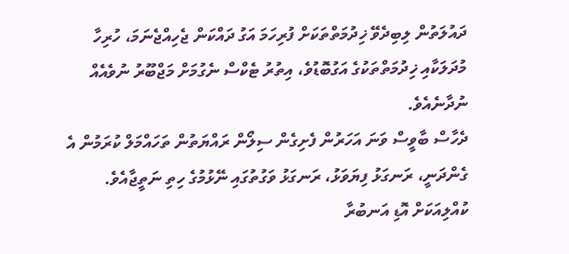ދައުލަތުން ލިބިދެވޭ ޚިދުމަތްތަކަށް ފުރިހަމަ އަގު ދައްކަން ޖެހިއްޖެނަމަ، ހުރިހާ މުދަލަކާއި ޚިދުމަތްތަކުގެ އަގުބޮޑުވެ، އިތުރު ޓެކްސް ނެގުމަށް މަޖްބޫރު ނުވެއެއް ނުދާނެއެވެ.
ދެހާސް ބާވީސް ވަނަ އަހަރުން ފެށިގެން ސިލޯން ރައްޔަތުން ތަހައްމަލް ކުރަމުން އެ ގެންދަނީ، ރަނގަޅު ފިޔަވަޅު، ރަނގަޅު ވަގުތުގައި ނޭޅުމުގެ ހިތި ނަތީޖާއެވެ. ކުއްލިއަކަށް އޮޑި އަނބުރާ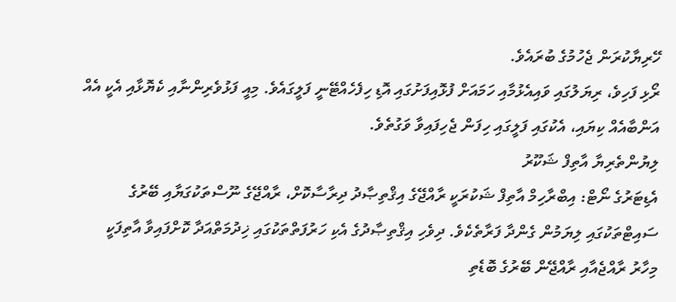ހޭރިޔާކުރަން ޖެހުމުގެ ބުރައެވެ.
ރޯޅި ފަހިވެ، ރިޔަލުގައި ވައިއެޅުމާއި ހަމައަށް ފުޅޮއިފަށުގައި އޮޑި ހިފެހެއްޓޭނީ ފަލީގައެވެ. މިއީ ފަޅުވެރިންނާއި ކެޔޮޅާއި އެކީ އެއް އަންބާއެއް ކިޔައި، އެކުގައި ފަލީގައި ހިފަން ޖެހިފައިވާ ވަގުތެވެ.
ލިޔުންތެރިޔާ އާތިފް ޝަކޫރު
އެޑިޓަރުގެ ނޯޓް: އިބްރާހިމް އާތިފް ޝަކުރަކީ ރާއްޖޭގެ އިޤްތިޞާދު ދިރާސާކޮށް، ރާއްޖޭގެ ނޫސްތަކުގަޔާއި ބޭރުގެ ސައިޓްތަކުގައި ލިޔަމުން ގެންދާ ފަރާތެކެވެ. ދިވެހި އިޤްތިޞާދުގެ އެކި ހަރުފަތްތަކުގައި ޚިދުމަތްއަދާ ކޮށްފައިވާ އާތިފަކީ މިހާރު ރާއްޖެއާއި ރާއްޖޭން ބޭރުގެ ބޮޑެތި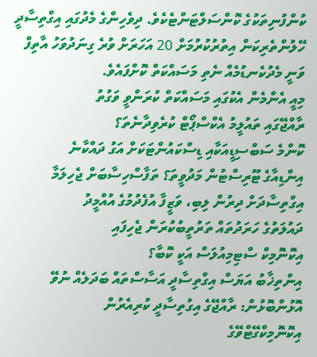ކުންފުނިތަކުގެ ކޮންސަލްޓަންޓެކެވެ. ދިވެހިންގެ މެދުގައި އިގްތިސާދީ ހޭލުންތެރިކަން އިތުރުކުރުމަށް 20 އަހަރަށް ވުރެ ގިނަދުވަހު އާތިފް ވަނީ މެދުކެނޑުމެއް ނެތި މަސައްކަތް ކޮށްފައެވެ.
މިއީ އެންމެން އެކުގައި މަސައްކަތް ކުރަންވީ ވަގުތު
ރާއްޖޭގައި ތައުލީމު އެކްސްޕޯޓް ކުރެވިދާނެތަ؟
ކޮންމެ ސަބްސިޑީއަކާއި ޑިސްކައުންޓަކަށް އަގު ދައްކާނެ
އިންޑިއާގެ ޓޫރިސްޓުން މަދުވީތަ؟ ތަފާސްހިސާބަށް ޖެހިލަމާ
އިގްތިސާދަށް ދިރުން ލިބި، ވަޒީފާ އުފެދުމުގެ އުއްމީދު
ދައުލަތުގެ ހަރަދުތައް ތަރުތީބުކުރަން ޖެހިފައި
އިކޮނޮމިކް ސްޓިމިއުލަސް އަކީ ކޮބާ؟
އިންތިޚާބު އަޔަސް އިގްތިސާދީ އަސާސްތައް ބަދަލެއް ނުވޭ
އޮޅުންބޮޅުން: ރާއްޖޭގެ އިގުތިސާދީ ކުރިއެރުން
އިކޮނޮމިކްގޭޓްވޭގެ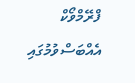ފްރޭމްވޯކް އެއްބަސްވުމުގައި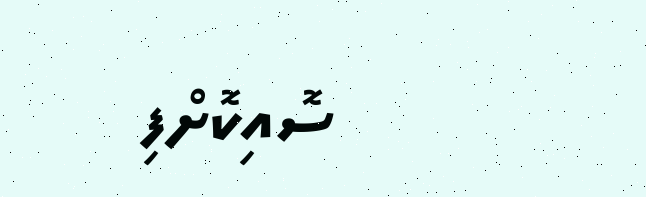ސޮއިކޮށްފި